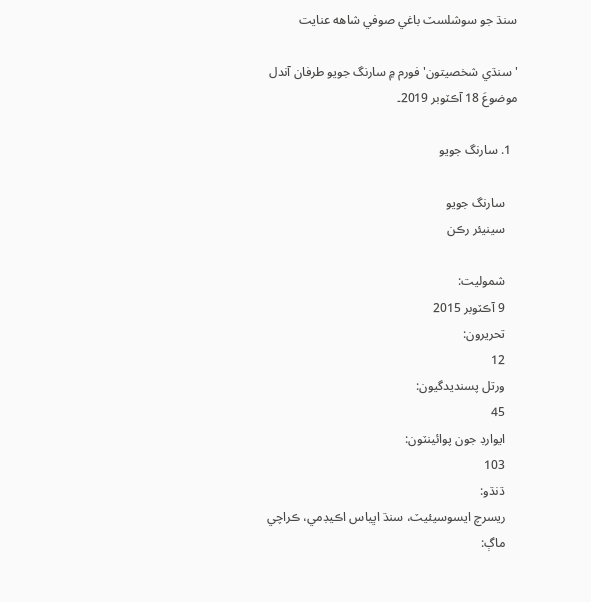سنڌ جو سوشلسٽ باغي صوفي شاهه عنايت

'سنڌي شخصيتون' فورم ۾ سارنگ جويو طرفان آندل موضوعَ 18 آڪٽوبر 2019۔

  1. سارنگ جويو

    سارنگ جويو
    سينيئر رڪن

    شموليت:
    9 آڪٽوبر 2015
    تحريرون:
    12
    ورتل پسنديدگيون:
    45
    ايوارڊ جون پوائينٽون:
    103
    ڌنڌو:
    ريسرچ ايسوسيئيٽ، سنڌ اڀياس اڪيڊمي، ڪراچي
    ماڳ: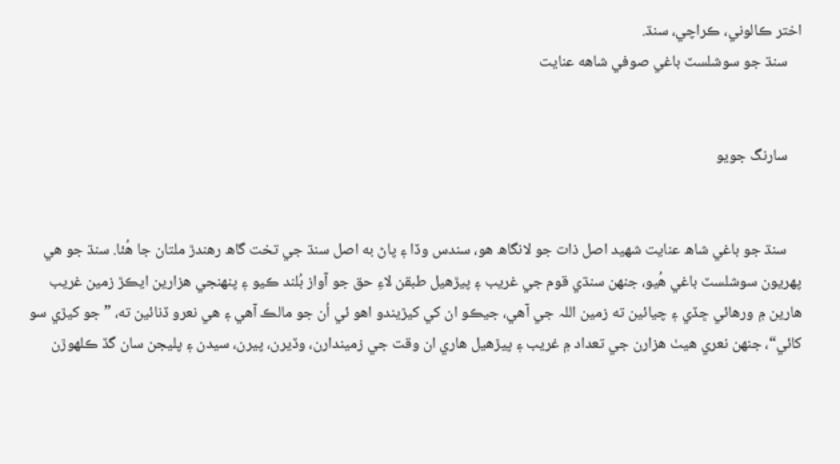اختر ڪالوني، ڪراچي، سنڌ.
    سنڌ جو سوشلسٽ باغي صوفي شاهه عنايت


    سارنگ جويو


    سنڌ جو باغي شاھ عنايت شھيد اصل ذات جو لانگاھ ھو، سندس وڏا ۽ پاڻ به اصل سنڌ جي تخت گاھ رھندڙ ملتان جا ھُئا. سنڌ جو ھي پھريون سوشلسٽ باغي ھُيو، جنھن سنڌي قوم جي غريب ۽ پيڙھيل طبقن لاءِ حق جو آواز بُلند ڪيو ۽ پنھنجي ھزارين ايڪڙ زمين غريب ھارين ۾ ورھائي ڇڏي ۽ چيائين ته زمين اللہ جي آھي، جيڪو ان کي کيڙيندو اهو ئي اُن جو مالڪ آهي ۽ ھي نعرو ڏنائين ته، ” جو کيڙي سو کائي“، جنھن نعري ھيٺ ھزارن جي تعداد ۾ غريب ۽ پيڙھيل ھاري ان وقت جي زميندارن، وڏيرن، پيرن، سيدن ۽ پليجن سان گڏ ڪلھوڙن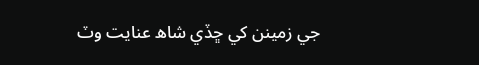جي زمينن کي ڇڏي شاھ عنايت وٽ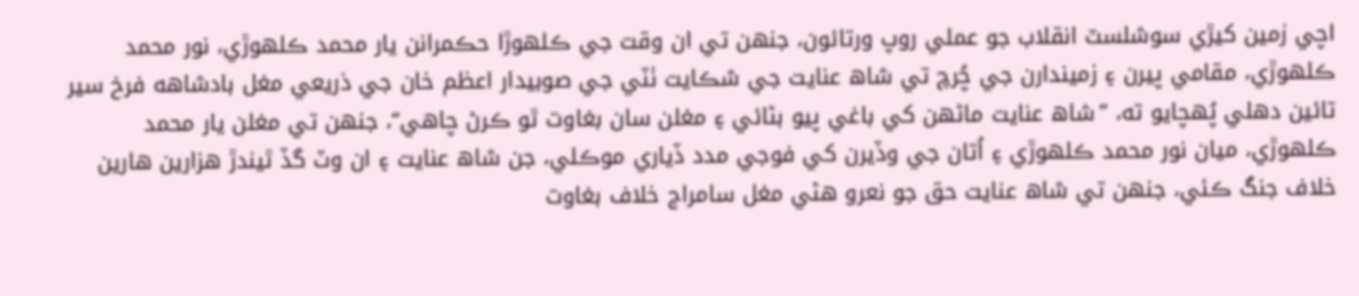اچي زمين کيڙي سوشلسٽ انقلاب جو عملي روپ ورتائون، جنھن تي ان وقت جي ڪلهوڙا حڪمرانن يار محمد ڪلھوڙي، نور محمد ڪلهوڙي، مقامي پيرن ۽ زميندارن جي چُرچ تي شاھ عنايت جي شڪايت ٺٽي جي صوبيدار اعظم خان جي ذريعي مغل بادشاهه فرخ سير تائين دھلي پُهچايو ته، ”شاھ عنايت ماڻھن کي باغي پيو بڻائي ۽ مغلن سان بغاوت ٿو ڪرڻ چاھي“، جنھن تي مغلن يار محمد ڪلھوڙي، ميان نور محمد ڪلهوڙي ۽ اُتان جي وڏيرن کي فوجي مدد ڏياري موڪلي، جن شاھ عنايت ۽ ان وٽ گڏ ٿيندڙ ھزارين ھارين خلاف جنگ ڪئي، جنھن تي شاھ عنايت حق جو نعرو ھڻي مغل سامراج خلاف بغاوت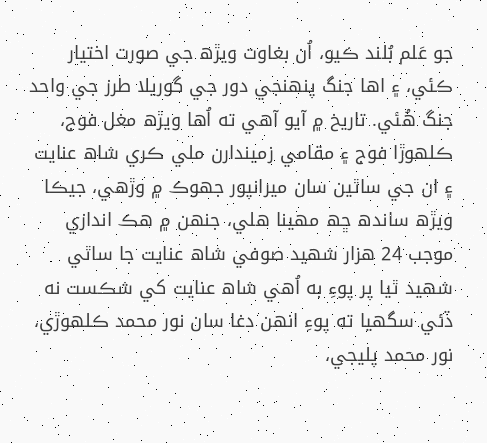جو عَلم بُلند ڪيو، اُن بغاوت ويڙھ جي صورت اختيار ڪئي، ۽ اها جنگ پنھنجي دور جي گوريلا طرز جي واحد جنگ ھُئي. تاريخ ۾ آيو آھي ته اُھا ويڙھ مغل فوج، ڪلھوڙا فوج ۽ مقامي زميندارن ملي ڪري شاھ عنايت ۽ ان جي ساٿين سان ميرانپور جھوڪ ۾ وڙھي، جيڪا ويڙھ ساندھ ڇھ مھينا ھلي، جنھن ۾ ھڪ اندازي موجب 24 ھزار شھيد صوفي شاھ عنايت جا ساٿي شھيد ٿيا پر پوءِ به اُھي شاھ عنايت کي شڪست نه ڏئي سگھيا ته پوءِ انھن دغا سان نور محمد ڪلهوڙي، نور محمد پليجي،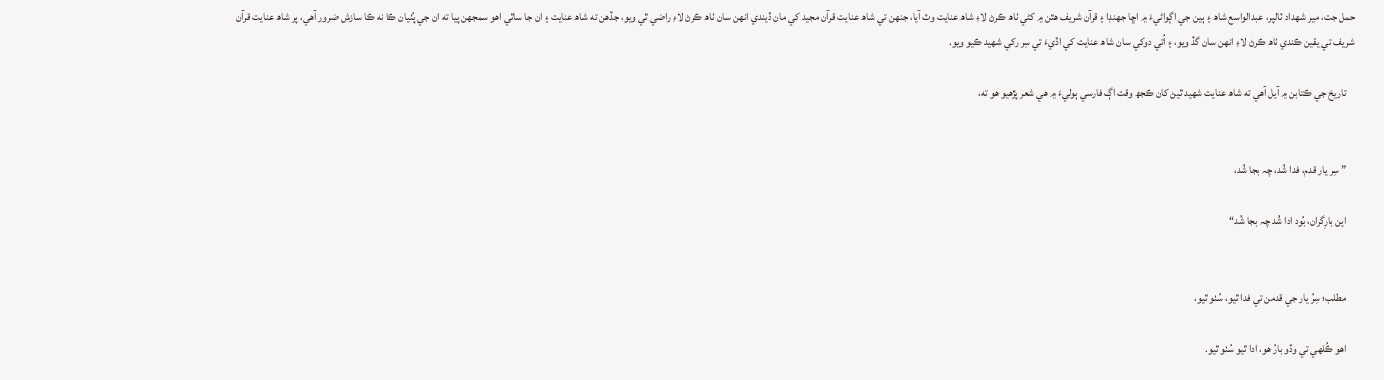حمل جت، مير شهداد ٽالپر، عبدالواسع شاھ ۽ ٻين جي اڳواڻيءَ ۾ اڇا جھنڊا ۽ قرآن شريف ھٿن ۾ کڻي ٺاھ ڪرڻ لاءِ شاھ عنايت وٽ آيا، جنھن تي شاھ عنايت قرآن مجيد کي مان ڏيندي انھن سان ٺاھ ڪرڻ لاءِ راضي ٿي ويو، جڏھن ته شاھ عنايت ۽ ان جا ساٿي اھو سمجھن پيا ته ان جي پُٺيان ڪا نه ڪا سازش ضرور آھي، پر شاھ عنايت قرآن شريف تي يقين ڪندي ٺاھ ڪرڻ لاءِ انھن سان گڏ ويو، ۽ اُتي دوکي سان شاھ عنايت کي اڏيءَ تي سِر رکي شھيد ڪيو ويو.

    تاريخ جي ڪتابن ۾ آيل آھي ته شاھ عنايت شھيد ٿيڻ کان ڪجھ وقت اڳ فارسي ٻوليءَ ۾ ھي شعر پڙھيو ھو ته،


    ” سِر يار قدم، فدا شُد، چہ بجا شُد،

    اين بارِگران، بُود ادا شُد چہ بجا شُد“


    مطلب؛ سِرُ يار جي قدمن تي فدا ٿيو، سُٺو ٿيو،

    اھو ڪُلھي تي وڏو بارُ ھو، ادا ٿيو سُٺو ٿيو.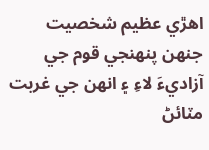اھڙي عظيم شخصيت جنھن پنھنجي قوم جي آزاديءَ لاءِ ۽ انھن جي غربت مٽائڻ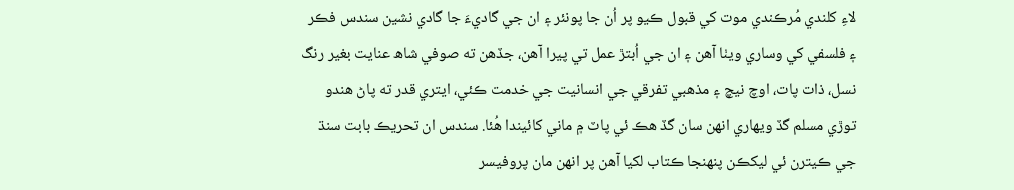لاءِ کلندي مُرڪندي موت کي قبول ڪيو پر اُن جا پونئر ۽ ان جي گاديءَ جا گادي نشين سندس فڪر ۽ فلسفي کي وساري ويٺا آھن ۽ ان جي اُبتڙ عمل تي پيرا آھن، جڏھن ته صوفي شاھ عنايت بغير رنگ نسل، ذات پات، اوچ نيچ ۽ مذھبي تفرقي جي انسانيت جي خدمت ڪئي، ايتري قدر ته پاڻ ھندو توڙي مسلم گڏ ويھاري انھن سان گڏ ھڪ ئي پاٽ ۾ ماني کائيندا ھُئا. سندس ان تحريڪ بابت سنڌ جي ڪيترن ئي ليکڪن پنهنجا ڪتاب لکيا آهن پر انهن مان پروفيسر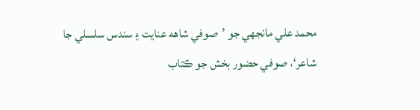محمد علي مانجهي جو ’صوفي شاهه عنايت ۽ سندس سلسلي جا شاعر‘، صوفي حضور بخش جو ڪتاب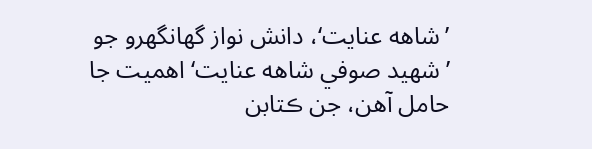’شاهه عنايت‘، دانش نواز گهانگهرو جو ’شهيد صوفي شاهه عنايت‘ اهميت جا حامل آهن، جن ڪتابن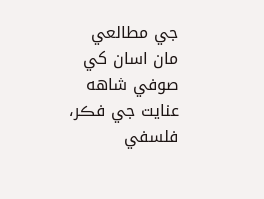جي مطالعي مان اسان کي صوفي شاهه عنايت جي فڪر، فلسفي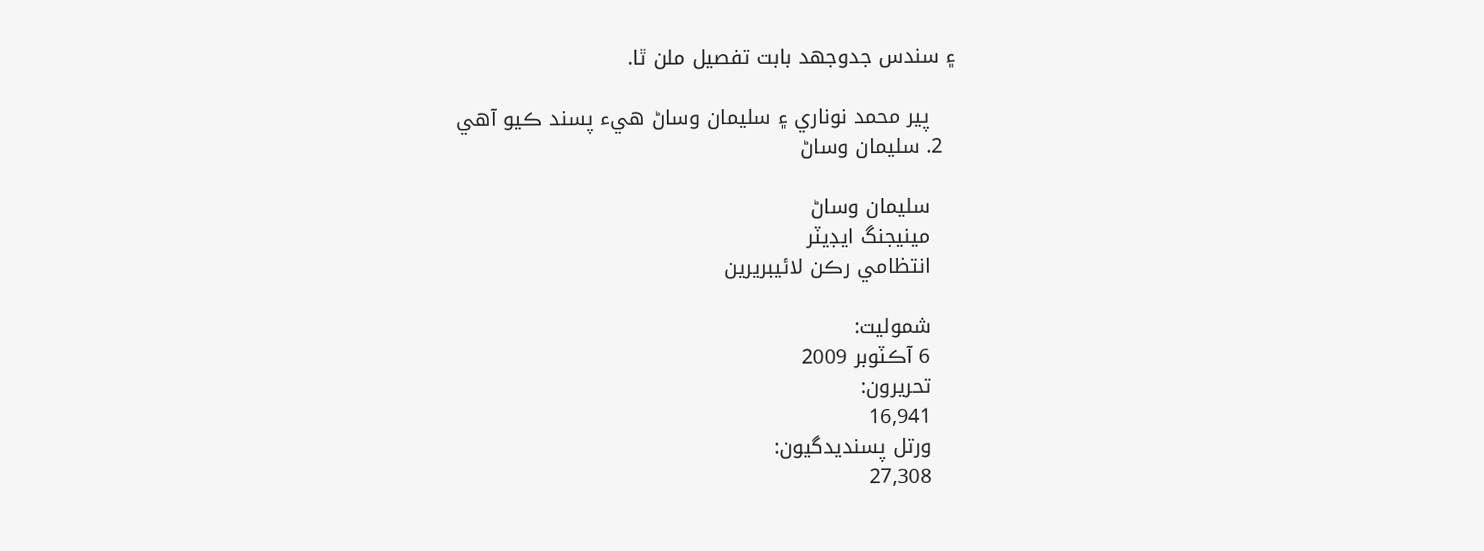۽ سندس جدوجهد بابت تفصيل ملن ٿا.

    پير محمد نوناري ۽ سليمان وساڻ هيء پسند ڪيو آهي
  2. سليمان وساڻ

    سليمان وساڻ
    مينيجنگ ايڊيٽر
    انتظامي رڪن لائيبريرين

    شموليت:
    6 آڪٽوبر 2009
    تحريرون:
    16,941
    ورتل پسنديدگيون:
    27,308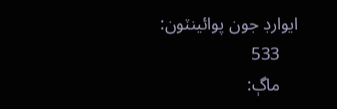ايوارڊ جون پوائينٽون:
    533
    ماڳ: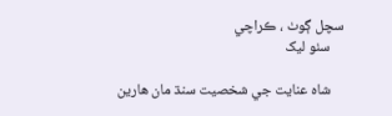سچل ڳوٺ ، ڪراچي
    سٺو ليک

    شاہ عنايت جي شخصيت سنڌ مان هارين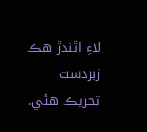لاءِ اٿندڙ هڪ زبردست تحريڪ هئي.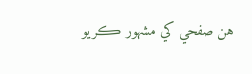هن صفحي کي مشهور ڪريو